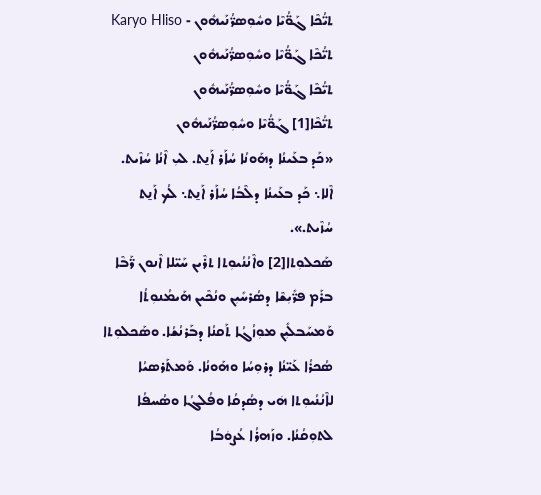ܬܝ̈ܳܟܶܐ ܓܰܘ̈ܳܝܶܐ ܘܚܽܘܼܣܪ̈ܳܢܰܝܗܽܘܢ - Karyo Hliso
ܬܝ̈ܳܟܶܐ ܓܰܘ̈ܳܝܶܐ ܘܚܽܘܼܣܪ̈ܳܢܰܝܗܽܘܢ
ܬܝ̈ܳܟܶܐ ܓܰܘ̈ܳܝܶܐ ܘܚܽܘܼܣܪ̈ܳܢܰܝܗܽܘܢ
ܬܝ̈ܳܟܶܐ[1] ܓܰܘ̈ܳܝܶܐ ܘܚܽܘܼܣܪ̈ܳܢܰܝܗܽܘܢ
«ܟܰܕ ܒܥܰܝܢܳܐ ܕܗܰܘܢܳܐ ܚܳܐܰܪ ܐܰܢ̱ܬ. ܠܝܼ ܐܶܢܳܐ ܚܳܙܶܝܬ. ܐܶܠܐ܆ ܟܰܕ ܒܥܰܝܢܳܐ ܕܠܶܒܳܐ ܚܳܐܰܪ ܐܰܢ̱ܬ܆ ܠܳܟ ܐܰܢ̱ܬ ܚܳܙܶܝܬ.».
ܣܰܟܠܘܼܬܐ[2] ܘܐܶܢܳܢܳܝܘܼܬܐ ܬܪܶܝܢ ܚܰܝ̈ܠܐ ܐܶܢܘܢ ܪ̈ܰܒܶܐ ܒܪܰܡ ܦܪ̈ܺܝܼܫܶܐ ܕܣܳܪܚܺܝܼܢ ܘܢܳܟܶܝܢ ܗܰܝܡܳܢܘܼܬܳܐ ܘܰܡܚܰܒܠܺܝܼܢ ܡܘܼܙܳܓܳܐ ܬܰܩܢܳܐ ܕܒܰܪܢܳܫܳܐ. ܘܣܰܟܠܘܼܬܐ ܣܳܟܪܳܐ ܥܰܝ̈ܢܳܐ ܕܪܘܼܚܳܐ ܘܗܰܘܢܳܐ. ܘܰܡܬܰܪܣܝܳܐ ܠܐܶܢܳܢܳܝܘܼܬܐ ܗܿܝ ܕܣܳܕܩܳܐ ܘܦܳܠܓܳܐ ܘܣܳܚܦܳܐ ܠܬܘܼܩܳܢܳܐ. ܘܙܰܗܪܳܐ ܥܳܨܘܿܒܳܐ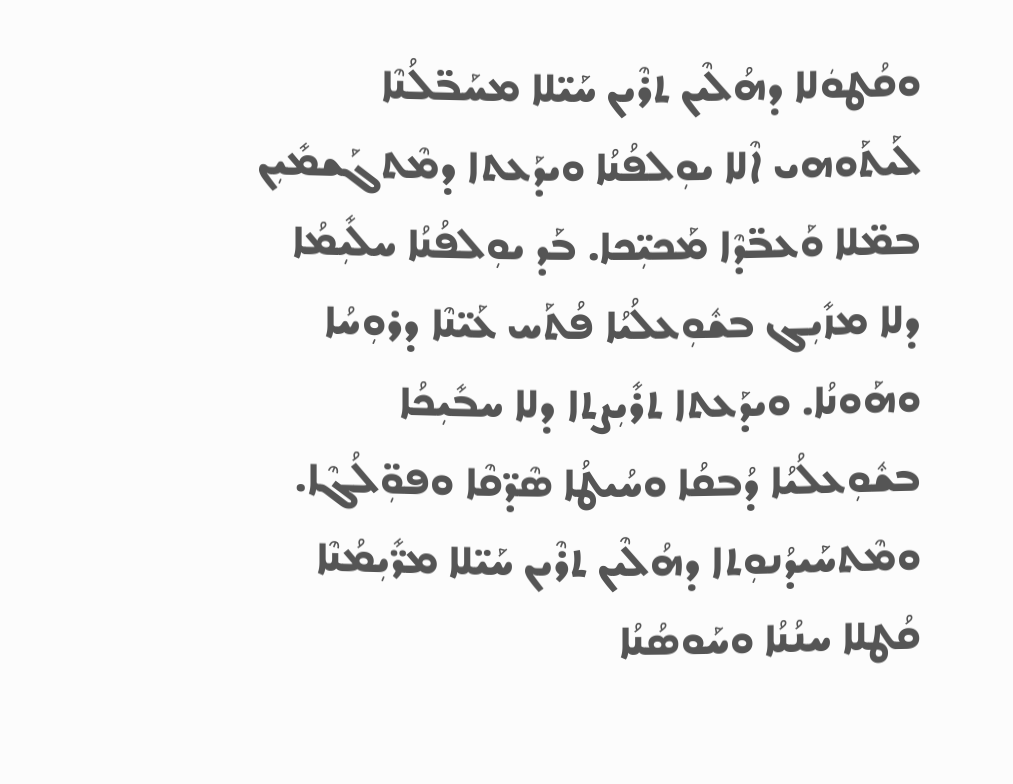ܘܩܳܛܘܿܠܐ ܕܗܳܠܶܝܢ ܬܪܶܝܢ ܚܰܝ̈ܠܐ ܡܚܰܒ̈ܠܳܢܶܐ ܠܰܝܬܰܘܗܝ ܐܶܠܐ ܝܘܼܠܦܳܢܳܐ ܘܝܕܰܥܬܐ ܕܡܶܬܓܰܫܡܺܝܼܢ ܒܡ̈ܠܐ ܘܰܥܒ̈ܕܶܐ ܡܰܟܝܼ̈ܟܐ. ܒܰܕ ܝܘܼܠܦܳܢܳܐ ܚܠܺܝܼܡܳܐ ܕܠܐ ܡܙܺܝܼܓ ܒܫܽܘܼܥܠܳܝܳܐ ܦܳܬܰܚ ܥܰܝ̈ܢܶܐ ܕܪܘܼܚܳܐ ܘܗܰܘܢܳܐ. ܘܝܕܰܥܬܐ ܬܪܺܝܼܨܬܐ ܕܠܐ ܚܒܺܝܼܟܳܐ ܒܫܽܘܼܥܠܳܝܳܐ ܕܳܒܩܳܐ ܘܚܳܝܛܳܐ ܣܶܕ̈ܩܶܐ ܘܦܘܼ̈ܠܳܓܶܐ.
ܘܡܶܬܚܰܝܕܳܢܘܼܬܐ ܕܗܳܠܶܝܢ ܬܪܶܝܢ ܚܰܝ̈ܠܐ ܡܪ̈ܺܝܼܡܳܢܶܐ ܩܳܛܠܐ ܚܢܳܢܳܐ ܘܚܰܘܣܳܢܳܐ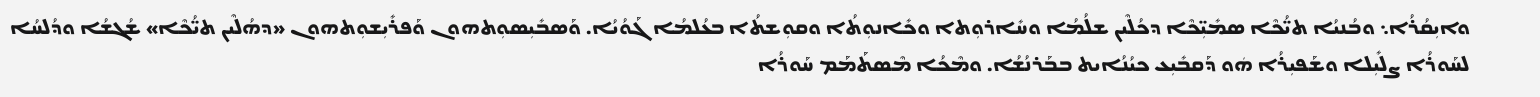ܘܐܝܼܩܳܪܳܐ܆ ܘܒܳܢܝܳܐ ܬܝ̈ܳܟܶܐ ܣܡܺܝܼ̈ܟܶܐ ܕܟܳܠܶܝܢ ܫܠܳܡܳܐ ܘܚܺܐܪܘܼܬܐ ܘܟܺܐܢܘܼܬܳܐ ܘܩܘܼܫܬܳܐ ܒܥܳܠܡܳܐ ܓܰܘܳܝܳܐ. ܘܰܣܒܺܝܼܣܘܼܬܗܘܢ ܘܰܦܪܺܝܼܫܘܼܬܗܘܢ «ܕܗܳܠܶܝܢ ܬܝ̈ܳܟܶܐ» ܫܳܓܫܳܐ ܘܕܳܠܚܳܐ ܠܚܰܘܪܳܐ ܨܠܺܝܼܠܐ ܘܫܰܦܝܼܪܳܐ ܗܿܘ ܕܰܩܒܺܝܼܥ ܟܝܳܢܳܐܝܬ ܒܒܰܪܢܳܫܳܐ. ܘܡܶܟܳܐ ܡܶܣܬܰܡܰܡ ܚܰܘܪܳܐ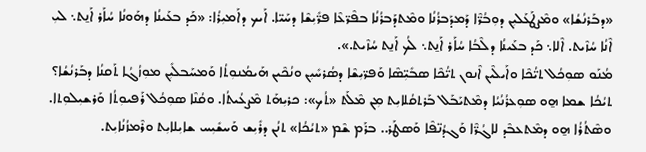«ܕܒܰܪܢܳܫܳܐ» ܘܡܶܨܛܰܥܰܠܝܼܢ ܕܘܼܒܳܪ̈ܶܐ ܕܰܡܕܰܒܪܳܢܳܐ ܘܡܶܬܕܰܒܪܳܢܳܐ ܒܦܶܪ̈ܥܶܐ ܦܪ̈ܺܝܼܫܶܐ ܕܚܰܝ̈ܐ. ܐܰܝܟ ܕܐܰܡܝܼܪܳܐ: «ܟܰܕ ܒܥܰܝܢܳܐ ܕܗܰܘܢܳܐ ܚܳܐܰܪ ܐܰܢ̱ܬ܆ ܠܝܼ ܐܶܢܳܐ ܚܳܙܶܝܬ. ܐܶܠܐ܆ ܟܰܕ ܒܥܰܝܢܳܐ ܕܠܶܒܳܐ ܚܳܐܰܪ ܐܰܢ̱ܬ܆ ܠܳܟ ܐܰܢ̱ܬ ܚܳܙܶܝܬ.».
ܡܳܢܰܘ ܣܘܼܟܳܠ ܬܝ̈ܳܟܶܐ ܘܐܰܝܠܶܝܢ ܐܶܢܘܢ ܬܝ̈ܳܟܶܐ ܣܒܺܝܼ̈ܣܶܐ ܘܰܦܪ̈ܝܼܫܶܐ ܕܣܳܪܚܺܝܼܢ ܘܢܳܟܶܝܢ ܗܰܝܡܳܢܘܼܬܳܐ ܘܰܡܚܰܒܠܺܝܼܢ ܡܘܼܙܳܓܳܐ ܬܰܩܢܳܐ ܕܒܰܪܢܳܫܳܐ؟
ܬܝܳܟܳܐ ܫܡܐ ܗ̱ܘ ܣܘܼܥܪܳܢܳܝܳܐ ܕܡܶܬܝܰܒܰܠ ܒܰܪܬܩܳܠܐܝܼܬ ܡܼܢ ܡܶܠܰܬ «ܬܳܟ»: ܟܪܝܼܗܰܬ ܡܶܨܥܳܝܬܳܐ. ܘܩܳܢܶܐ ܣܘܼܟܳܠ ܪܰܦܝܘܼܬܳܐ ܘܰܪܫܝܼܠܘܼܬܐ. ܘܣܶܬܳܪܳܐ ܗ̱ܘ ܕܡܶܬܥܒܶܕ ܠܐܓܳܪ̈ܶܐ ܘܰܓܕܳܢ̈ܦܶܐ ܘܰܣܛܰܪ.. ܒܪܰܡ ܫܶܡ «ܬܝܳܟܳܐ» ܬܢܳܢ ܕܪܺܝܼܫ ܘܰܚܫܺܝܼܚ ܫܐܝܼܠܐܝܼܬ ܘܪܶܡܙܳܢܳܐܝܼܬ.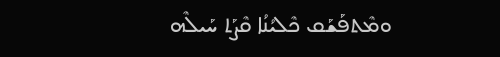ܘܡܶܬܦܰܫܰܩ ܟܶܠܝܳܢܳܐ ܩܶܨܰܬ ܚܰܝܠܶܗ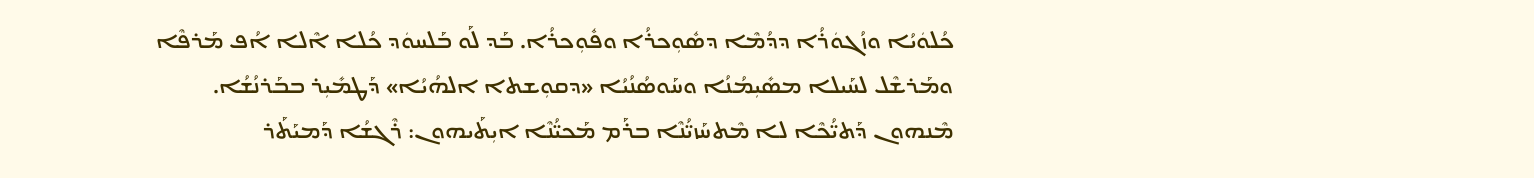ܟܳܠܘܿܝܳܐ ܘܙܳܓܘܿܪܳܐ ܕܕܳܡܶܐ ܕܣܽܘܼܟܪܳܐ ܘܦܽܘܼܟܪܳܐ. ܒܰܕ ܠܰܘ ܒܰܠܚܘܿܕ ܟܳܠܐ ܐܶܠܐ ܐܳܦ ܡܰܪܦܶܐ ܘܡܰܪܫܶܠ ܠܚܰܝܠܐ ܡܣܺܝܼܡܳܢܳܐ ܘܚܰܘܣܳܢܳܝܳܐ «ܕܩܘܼܫܬܐ ܐܠܗܳܝܳܐ» ܕܰܛܡܺܝܼܪ ܒܒܰܪܢܳܫܳܐ.
ܡܶܢܗܘܢ ܕܰܬܝ̈ܳܟܶܐ ܠܐ ܡܶܬܚܰܙܝ̈ܳܢܶܐ ܒܪܰܡ ܡܰܟܝ̈ܳܢܶܐ ܐܝܼܬܰܝܗܘܢ: ܪܶܓܫܳܐ ܕܰܡܝܰܬܰܪ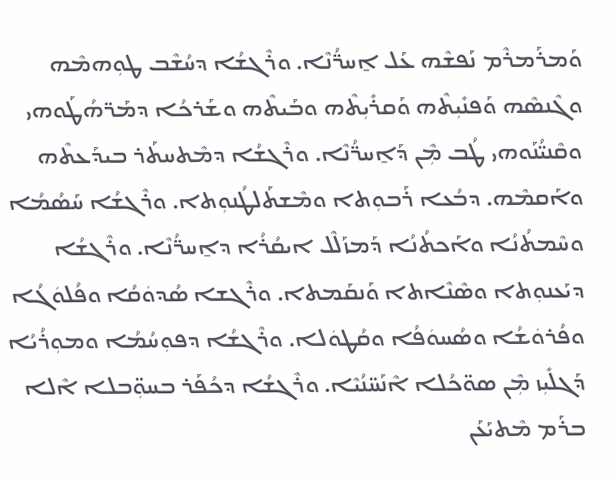ܘܰܡܪܰܡܪܶܡ ܢܰܦܫܶܗ ܥܰܠ ܐ̱ܚܪ̈ܳܢܶܐ. ܘܪܶܓܫܳܐ ܕܚܳܫܶܒ ܛܘܼܗܡܶܗ ܘܓܶܢܣܶܗ ܘܰܦܢܺܝܼܬܶܗ ܘܰܩܪܺܝܼܬܶܗ ܘܒܰܝܬܶܗ ܘܫܰܪܟܳܐ ܕܡܰܪ̈ܗܳܛܰܘܗܝ ܘܩܶܢܝ̈ܳܢܰܘܗܝ ܛܳܒ ܡܼܶܢ ܕܰܐ̱ܚܪ̈ܳܢܶܐ. ܘܪܶܓܫܳܐ ܕܡܶܬܚܬܰܪ ܒܝܕܰܥܬܶܗ ܘܐܰܩܡܶܗ. ܕܒܳܥܐ ܪܰܒܘܼܬܐ ܘܡܶܫܬܰܠܛܳܢܘܼܬܐ. ܘܪܶܓܫܳܐ ܚܰܣܳܡܳܐ ܘܚܶܡܬܳܢܳܐ ܘܐܰܟܬܳܢܳܐ ܕܰܡܙܰܠܶܠ ܐܝܩܳܪܳܐ ܕܐ̱ܚܪ̈ܳܢܶܐ. ܘܪܶܓܫܳܐ ܕܝܰܥܢܘܼܬܐ ܘܣܶܢܶܐܬܐ ܘܰܢܩܰܡܬܐ. ܘܪܶܓܫܐ ܣܳܕܘܿܩܳܐ ܘܦܳܠܘܿܓܳܐ ܘܦܳܪܘܿܫܳܐ ܘܣܳܚܘܿܦܳܐ ܘܩܳܛܘܿܠܐ. ܘܪܶܓܫܳܐ ܕܦܘܼܚܳܡܳܐ ܘܡܘܼܪܳܝܳܐ ܕܰܓܠܺܝܼܙ ܡܼܶܢ ܣܘ̈ܟܳܠܐ ܐܶܢܰܚ̈ܢܳܝܶܐ. ܘܪܶܓܫܳܐ ܕܟܳܦܰܪ ܒܚܘܼ̈ܒܠܐ ܐܶܠܐ ܒܪܰܡ ܡܶܬܝܰܥܰܢ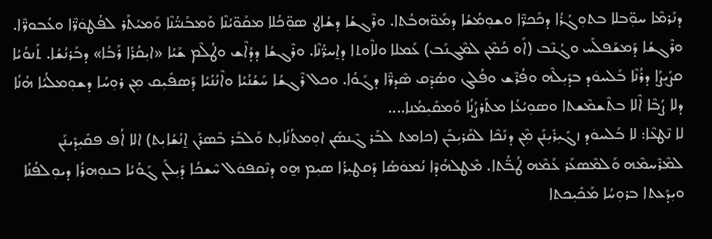ܕܢܰܪܡܶܐ ܚܘܼ̈ܒܠܐ ܒܬܘܼܓܳܪܳܐ ܕܟܰܟܪ̈ܶܐ ܘܫܘܼܡܳܫܳܐ ܕܡܰܘ̈ܗܒܳܬܐ. ܘܪܶܓܫܳܐ ܕܫܳܐܛ ܣܘܼ̈ܟܳܠܐ ܡܩܰܘ̈ܝܳܢܶܐ ܘܰܡܒܰܢܝ̈ܳܢܶܐ ܘܰܡܝܰܬܰܪ ܠܦܳܛܘܿܪ̈ܶܐ ܘܥܳܒܘܪ̈ܶܐ. ܘܪܶܓܫܳܐ ܕܰܡܫܰܦܠܰܚ ܘܓܳܢܶܒ (ܐܰܘ ܟܳܡܶܢ ܠܡܶܓܢܰܒ) ܥܰܡܠܐ ܘܠܐܶܘܬܐ ܕܐ̱ܚܪ̈ܳܢܶܐ. ܘܪܶܓܫܳܐ ܕܕܳܐܶܫ ܘܛܳܠܶܡ ܫܰܝܳܐ «ܐܝܼܩܳܪܳܐ ܪܰܒܳܐ» ܕܒܰܪܢܳܫܳܐ. ܬܰܢܘܳܝܳܐ ܩܨܺܝܼܨܳܐ ܕܪܳܢܶܐ ܒܰܠܚܘܿܕ ܒܕܺܝܼܠܶܗ ܘܦܳܪܶܫ ܘܦܳܠܓ ܘܣܳܕܶܩ ܣܶܕܪ̈ܶܐ ܕܓܰܘܳܐ. ܘܟܠ ܪܶܓܫܳܐ ܚܰܫܳܢܳܝܳܐ ܘܐܶܢܳܢܳܝܳܐ ܕܰܣܦܺܝܼܩ ܡܼܢ ܪܘܼܚܳܐ ܕܫܘܼܡܠܳܝܳܐ ܗܳܢܳܐ ܕܠܐ ܨܳܒܶܐ ܐܶܠܐ ܒܬܶܫܡܶܫܬܐ ܘܣܘܼܝܳܥܳܐ ܡܬܰܪܨܳܢܳܐ ܘܰܡܩܺܝܼܡܳܢܐ....
ܠܐ ܢܶܛܥܶܐ: ܠܐ ܒܰܠܚܘܿܕ ܙܓܺܝܼܪܺܝܼܢܰܢ ܡܼܶܢ ܕܢܰܟܶܐ ܠܩܰܪܝܼܒܰܢ (ܟܐܡܬ ܠܒܰܪ ܓܶܢܣܰܢ ܐܘܼܡܬܳܢܳܐܝܼܬ ܘܰܠܒܰܪ ܒܶܣܪܰܢ ܐ̱ܢܳܫܳܐܝܼܬ) ܐܠܐ ܐܳܦ ܦܩܺܝܼܕܺܝܢܰܢ ܠܡܶܪܶܚܡܶܗ ܘܰܠܡܶܣܥܰܪ ܥܰܡܶܗ ܛܳܒ̈ܳܬܐ. ܡܶܛܠܗܳܕܶܐ ܢܳܡܘܿܣܳܐ ܕܰܩܛܝܼܪܳܐ ܣܝܼܡ ܗ̱ܘ ܕܢܶܩܦܘܿܠ ܚܶܫܟܳܐ ܕܺܝܼܠܰܢ ܓܰܘܳܝܳܐ ܒܢܘܼܗܪܳܐ ܕܝܘܼܠܦܳܢܳܐ ܘܝܼܕܰܥܬܐ ܒܪܘܼܚܳܐ ܡܰܟܺܝܼܟܬܐ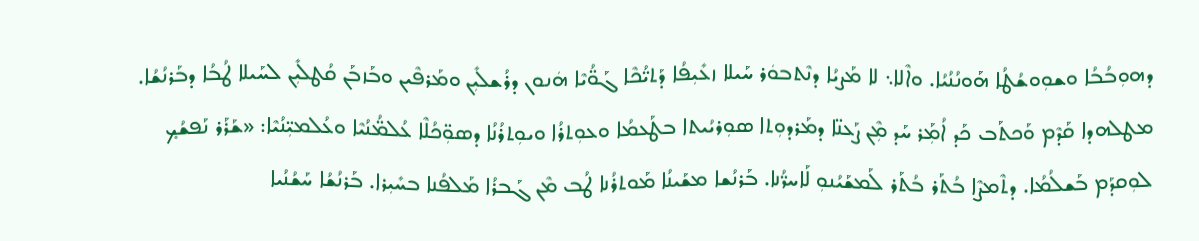ܕܗܘܼܒܳܒܳܐ ܘܫܘܼܘܫܳܛܳܐ ܗܰܘܢܳܢܳܝܳܐ. ܘܐܶܠܐ܆ ܠܐ ܡܰܨܝܳܐ ܕܢܶܬܒܘܿܪ ܚܰܝܠܐ ܙܥܺܝܼܦܳܐ ܕܰܬܝ̈ܳܟܶܐ ܓܰܘ̈ܳܝܶܐ ܗܿܢܘܢ ܕܪܳܫܠܺܝܼܢ ܘܡܰܪܦܶܝܢ ܘܒܰܙܒܰܢ ܩܳܛܠܺܝܼܢ ܠܚܰܝܠܐ ܛܳܒܳܐ ܕܒܰܪܢܳܫܳܐ. ܡܛܠܗܕܐ ܩܰܕܶܡ ܘܰܟܬܰܒ ܟܰܕ ܐܳܡܼܰܪ ܚܰܕ ܡܼܶܢ ܨܰܥܢ̈ܐ ܕܡܰܪܕܘܼܬܐ ܣܘܼܪܝܳܝܬܐ ܒܛܰܥܡܳܐ ܘܥܘܼܬܪܳܐ ܘܝܘܼܬܪܳܢܳܐ ܕܣܘܼ̈ܟܳܠܶܐ ܥܳܠܡ̈ܳܢܳܝܶܐ ܘܥܳܠܡܝܼ̈ܢܳܝܶܐ: «ܫܰܪܰܪ ܢܰܦܫܳܟ̥ ܠܘܼܩܕܰܡ ܒܰܫܠܳܡܳܐ. ܕܬܶܡܨܶܐ ܒܳܬܰܪ ܒܳܬܰܪ ܠܰܡܫܰܝܳܢܘܼ ܠܰܐܚܖ̈ܳܢܐ. ܒܰܪܢܳܫܐ ܡܫܰܝܢܳܐ ܡܰܘܬܪܳܢܐ ܛܳܒ ܡܶܢ ܓܰܒܪܳܐ ܡܰܠܦܳܢܐ ܒܚܺܝܼܪܐ. ܒܰܪܢܳܫܳܐ ܚܰܫܳܢܳܝܐ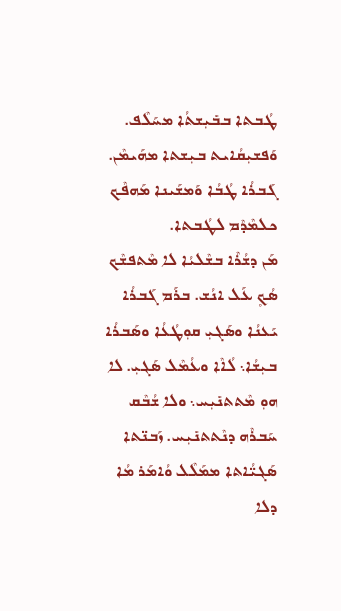ܛܳܒܬܐ ܒܒܺܝܼܫܬܳܐ ܡܚܰܠܶܦ. ܘܰܦܫܝܼܩܳܐܝܬ ܒܝܼܫܬܐ ܡܗܰܝܡܶܢ. ܓܰܒܪܳܐ ܛܳܒܳܐ ܘܰܡܫܰܝܢܐ ܡܰܗܦܶܟ ܟܠܡܶܕܶܡ ܠܛܳܒܬܐ.
ܡܰܢ ܕܫܳܪܶܐ ܒܫܶܠܝܳܐ ܠܐ ܡܶܬܦܫܶܟ ܣܳܟ̥ ܥܰܠ ܐܢܳܫ. ܒܪܰܡ ܓܰܒܪܳܐ ܝܰܥܢܳܐ ܘܣܰܓܝܼ ܩܘܼܛܳܥܳܐ ܘܣܰܒܪܳܐ ܒܝܼܫܳܐ܆ ܠܳܐܶܐ ܘܥܳܡܶܠ ܣܰܓܝܼ. ܠܐ ܗܘܼ ܡܶܬܬܢܺܝܼܚ܆ ܘܠܐ ܫܳܒܶܩ ܚܰܒܪܶܗ ܕܢܶܬܬܢܺܝܼܚ. ܙܰܒܢ̈ܬܐ ܣܰܓܝ̈ܳܐܬܐ ܡܡܰܠܶܠ ܘܳܐܡܰܪ ܡܳܐ ܕܠܐ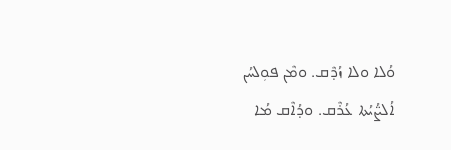ܘܳܠܐ ܘܠܐ ܙܳܕܶܩ. ܘܡܶܢ ܦܘܼܠܚܳܢ ܐܳܠܨ̈ܳܝܳܬܐ ܥܳܪܶܩ. ܘܕܳܐܶܩ ܡܳܐ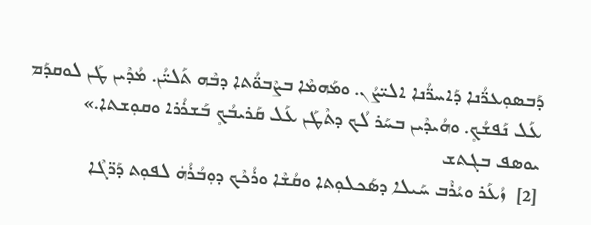ܕܰܒܣܘܼܥܖ̈ܳܢܐ ܕܰܐܚܖ̈ܳܢܐ ܐܠܝ̈ܨܳܢ. ܘܡܰܗܡܶܐ ܒܨܶܒܘ̈ܳܬܐ ܕܒܶܗ ܬܰܠܝ̈ܳܢ. ܡܳܕܶܝܢ ܛܰܢ ܠܘܩܕܰܡ ܥܰܠ ܢܰܦܫܳܟ̥. ܘܗܳܝܕܶܝܢ ܒܚܰܪ ܠܳܟ ܕܬܶܛܰܢ ܥܰܠ ܩܰܪܝܒܳܟ̥ ܒܰܫܪܳܪܐ ܘܩܘܼܫܬܐ.»
ܝܘܣܦ ܒܓܬܫ
[2]  ܙܳܥܰܪ ܘܝܳܪܶܒ ܚܰܝܠܐ ܕܣܰܟܠܘܼܬܐ ܘܩܳܫܶܐ ܘܪܳܟܶܟ ܕܘܼܒܳܪܳܗܿ ܠܦܘܼܬ ܕܰܪ̈ܓܶܐ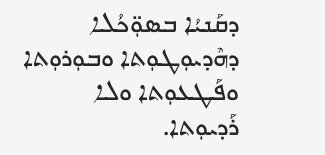ܕܩܰܢܝܳܐ ܒܣܘܼ̈ܟܳܠܐ ܕܗܶܕܝܘܼܛܘܼܬܐ ܘܒܘܼܪܘܼܬܐ ܘܦܰܛܥܘܼܬܐ ܘܠܐ ܪܰܕܝܘܼܬܐ.